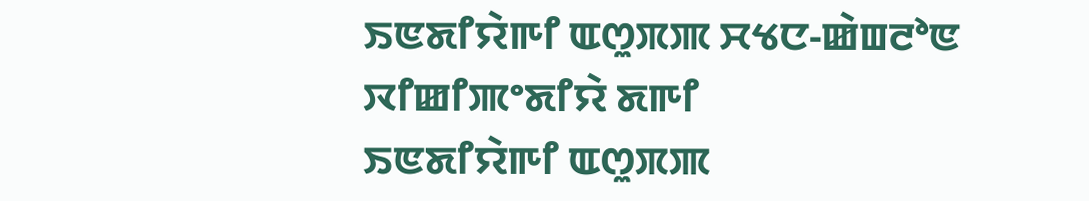ꯏꯟꯗꯤꯌꯥꯒꯤ ꯑꯁꯨꯞꯄ ꯆꯠꯅ-ꯀꯥꯡꯂꯣꯟ
ꯋꯤꯀꯤꯄꯦꯗꯤꯌꯥ ꯗꯒꯤ
ꯏꯟꯗꯤꯌꯥꯒꯤ ꯑꯁꯨꯞꯄ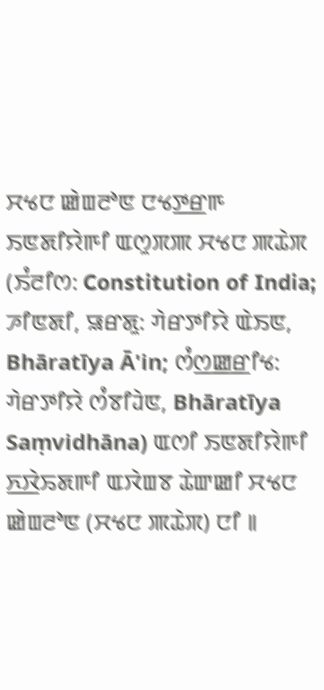ꯆꯠꯅ ꯀꯥꯡꯂꯣꯟ ꯅꯠꯇ꯭ꯔꯒ ꯏꯟꯗꯤꯌꯥꯒꯤ ꯑꯁꯨꯞꯄ ꯆꯠꯅ ꯄꯊꯥꯞ (ꯏꯪꯂꯤꯁ: Constitution of India; ꯍꯤꯟꯗꯤ, ꯎꯔꯗꯨ: ꯚꯥꯔꯇꯤꯌꯥ ꯑꯥꯏꯟ, Bhāratīya Ā'in; ꯁꯪꯁ꯭ꯀ꯭ꯔꯤꯠ: ꯚꯥꯔꯇꯤꯌꯥ ꯁꯪꯕꯤꯙꯥꯟ, Bhāratīya Saṃvidhāna) ꯑꯁꯤ ꯏꯟꯗꯤꯌꯥꯒꯤ ꯈ꯭ꯋꯥꯢꯗꯒꯤ ꯑꯋꯥꯡꯕ ꯊꯥꯛꯀꯤ ꯆꯠꯅ ꯀꯥꯡꯂꯣꯟ (ꯆꯠꯅ ꯄꯊꯥꯞ) ꯅꯤ ꯫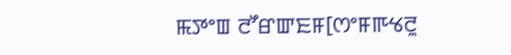ꯃꯇꯦꯡ ꯂꯧꯔꯛꯐꯝ[ꯁꯦꯝꯒꯠꯂꯨ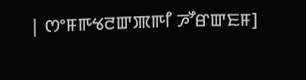| ꯁꯦꯝꯒꯠꯂꯛꯄꯒꯤ ꯍꯧꯔꯛꯐꯝ]